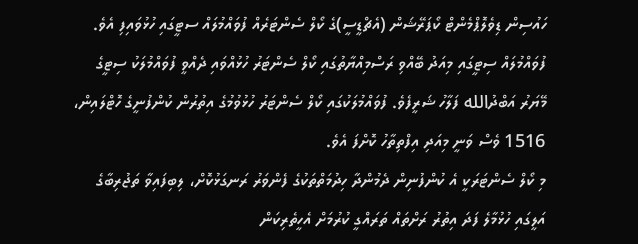ހައުސިން ޑިވެލޮޕްމެންޓް ކޯޕަރޭޝަން (އެޗްޑީސީ)ގެ ކޯލް ސެންޓަރެއް ފުވައްމުލައް ސޓީގައި ހުޅުވައިފި އެވެ.
ފުވައްމުލައް ސިޓީގައި މިއަދު ބޭއްވި ރަސްމިއްޔާތުގައި ކޯލް ސެންޓަރު ހުޅުއްވައި ދެއްވީ ފުވައްމުލަކު ސިޓީގެ މޭޔަރު އަބްދުالله ފަލާހު ޝަރީފެވެ. ފުވައްމުލަކުގައި ކޯލް ސެންޓަރު ހުޅުވުމުގެ އިތުރުން ކުންފުނީގެ ހޮޓްލައިން، 1516 ވެސް ވަނީ މިއަދި އިފްތިތާހު ކޮށްފަ އެވެ.
މި ކޯލް ސެންޓަރަކީ އެ ކުންފުނިން ދެމުންދާ ހިދުމަތްތަކުގެ ފެންވަރު ރަނގަޅުކޮށް، ލިބިފައިވާ ތަޖުރިބާގެ އަލީގައި ހުޅުމާލެ ފަދަ އިތުރު ރަށްތައް ތަރައްގީ ކުރުމަށް އެހީތެރިކަން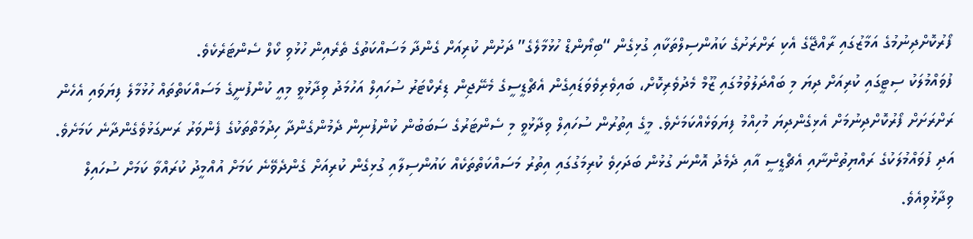ފޯރުކޮށްދިނުމުގެ އަމާޒުގައި ރާއްޖޭގެ އެކި ރަށްރަށުގެ ކައުންސިލްތަކާއި ގުޅިގެން “ބިޔޯންޑް ހުޅުމާލެގެ” ދަށުން ކުރިއަށް ގެންދާ މަސައްކަތުގެ ތެރެއިން ހުޅުވި ކޯލް ސެންޓަރެކެވެ.
ފުވައްމުލަކު ސިޓީގައި ކުރިއަށް ދިޔަ މި ބައްދަލުވުމުގައި ޒޫމް މެދުވެރިކޮށް، ބައިވެރިވެވަޑައިގެން އެޗްޑީސީގެ މެނޭޖިން ޑިރެކްޓަރު ސުހައިލް އަހުމަދު ވިދާޅުވީ މިއީ ކުންފުނީގެ މަސައްކަތްތައް ހުޅުމާލެ ފިޔަވައި އެހެން ރަށްރަށަށް ފޯރުކޮށްދިނުމަށް އެޅިގެންދިޔަ މުހިއްމު ފިޔަވަޅެއްކަމަށެވެ. މީގެ އިތުރުން ސުހައިލް ވިދާޅުވީ މި ސެންޓަރުގެ ސަބަބުން ކުންފުނިން ދެމުންގެންދާ ހިދުމަތްތަކުގެ ފެންވަރު ރަނގަޅުވެގެންދާނެ ކަމަށެވެ. އަދި ފުވައްމުލަކުގެ ރައްޔިތުންނާއި އެޗްޑީސީ އާއި ދެމެދު އޮންނަ ގުޅުން ބަދަހިވެ ކުރިމަގުގައި އިތުރު މަސައްކަތްތަކެއް ކައުންސިލާއި ގުޅިގެން ކުރިއަށް ގެންދެވޭނެ ކަމަށް އުއްމީދު ކުރައްވާ ކަމަށް ސުހައިލް ވިދާޅުވިއެވެ.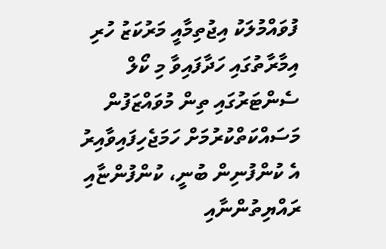ފުވައްމުލަކު އިޖުތިމާއީ މަރުކަޒު ހުރި އިމާރާތުގައި ހަދާފައިވާ މި ކޯލް ސެންޓަރުގައި ތިން މުވައްޒަފުން މަސައްކަތްކުރުމަށް ހަމަޖެހިފައިވާއިރު އެ ކުންފުނިން ބުނީ، ކުންފުންޏާއި ރައްޔިތުންނާއި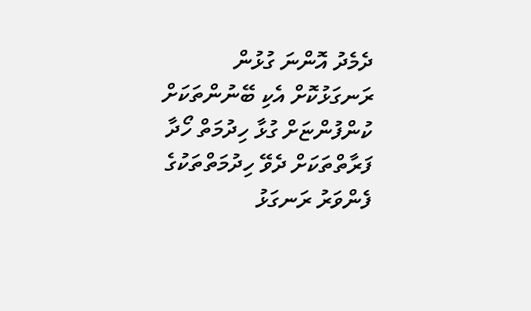ދެމެދު އޮންނަ ގުޅުން ރަނގަޅުކޮށް އެކި ބޭނުންތަކަށް ކުންފުންޏަށް ގުޅާ ހިދުމަތް ހޯދާ ފަރާތްތަކަށް ދެވޭ ހިދުމަތްތަކުގެ ފެންވަރު ރަނގަޅު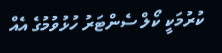ކުރުމަކީ ކޯލް ސެންޓަރު ހުޅުވުމުގެ އެއް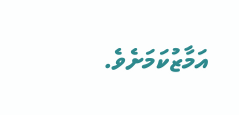އަމާޒުކަމަށެވެ.